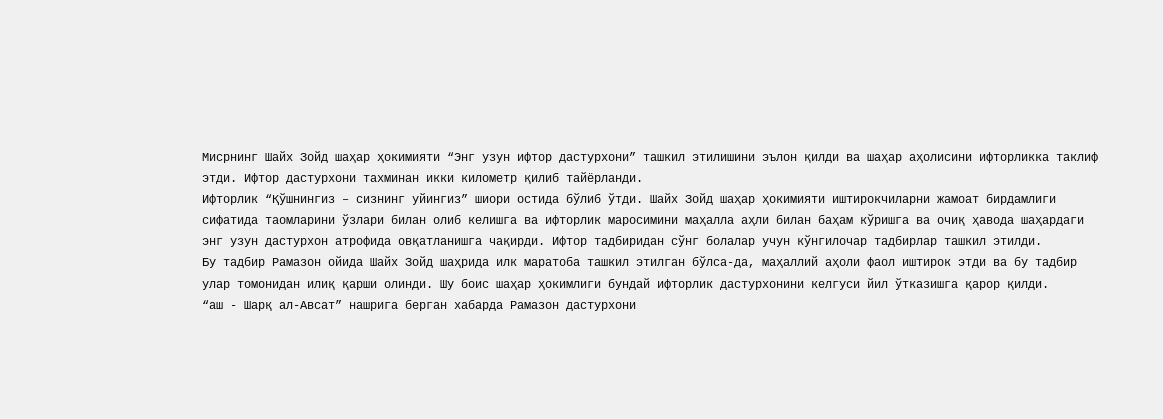Мисрнинг Шайх Зойд шаҳар ҳокимияти “Энг узун ифтор дастурхони” ташкил этилишини эълон қилди ва шаҳар аҳолисини ифторликка таклиф этди. Ифтор дастурхони тахминан икки километр қилиб тайёрланди.
Ифторлик “Қўшнингиз – сизнинг уйингиз” шиори остида бўлиб ўтди. Шайх Зойд шаҳар ҳокимияти иштирокчиларни жамоат бирдамлиги сифатида таомларини ўзлари билан олиб келишга ва ифторлик маросимини маҳалла аҳли билан баҳам кўришга ва очиқ ҳавода шаҳардаги энг узун дастурхон атрофида овқатланишга чақирди. Ифтор тадбиридан сўнг болалар учун кўнгилочар тадбирлар ташкил этилди.
Бу тадбир Рамазон ойида Шайх Зойд шаҳрида илк маратоба ташкил этилган бўлса-да, маҳаллий аҳоли фаол иштирок этди ва бу тадбир улар томонидан илиқ қарши олинди. Шу боис шаҳар ҳокимлиги бундай ифторлик дастурхонини келгуси йил ўтказишга қарор қилди.
“аш - Шарқ ал-Aвсат” нашрига берган хабарда Рамазон дастурхони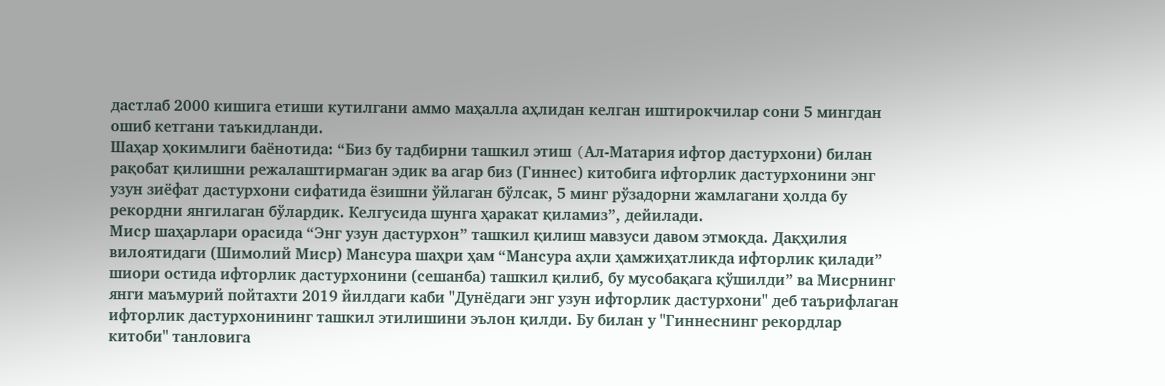дастлаб 2000 кишига етиши кутилгани аммо маҳалла аҳлидан келган иштирокчилар сони 5 мингдан ошиб кетгани таъкидланди.
Шаҳар ҳокимлиги баёнотида: “Биз бу тадбирни ташкил этиш (Aл-Матария ифтор дастурхони) билан рақобат қилишни режалаштирмаган эдик ва агар биз (Гиннес) китобига ифторлик дастурхонини энг узун зиёфат дастурхони сифатида ёзишни ўйлаган бўлсак, 5 минг рўзадорни жамлагани ҳолда бу рекордни янгилаган бўлардик. Келгусида шунга ҳаракат қиламиз”, дейилади.
Миср шаҳарлари орасида “Энг узун дастурхон” ташкил қилиш мавзуси давом этмоқда. Дақҳилия вилоятидаги (Шимолий Миср) Мансура шаҳри ҳам “Мансура аҳли ҳамжиҳатликда ифторлик қилади” шиори остида ифторлик дастурхонини (сешанба) ташкил қилиб, бу мусобақага қўшилди” ва Мисрнинг янги маъмурий пойтахти 2019 йилдаги каби "Дунёдаги энг узун ифторлик дастурхони" деб таърифлаган ифторлик дастурхонининг ташкил этилишини эълон қилди. Бу билан у "Гиннеснинг рекордлар китоби" танловига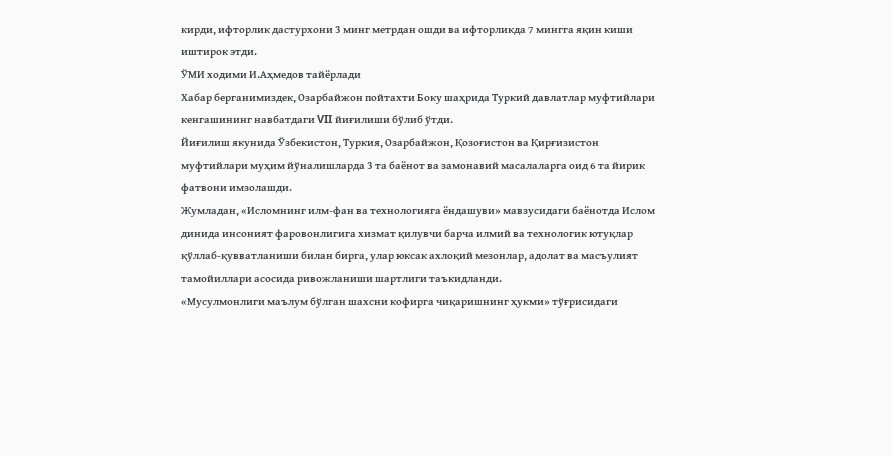кирди, ифторлик дастурхони 3 минг метрдан ошди ва ифторликда 7 мингга яқин киши иштирок этди.
ЎМИ ходими И.Аҳмедов тайёрлади
Хабар берганимиздек, Озарбайжон пойтахти Боку шаҳрида Туркий давлатлар муфтийлари кенгашининг навбатдаги VII йиғилиши бўлиб ўтди.
Йиғилиш якунида Ўзбекистон, Туркия, Озарбайжон, Қозоғистон ва Қирғизистон муфтийлари муҳим йўналишларда 3 та баёнот ва замонавий масалаларга оид 6 та йирик фатвони имзолашди.
Жумладан, «Исломнинг илм-фан ва технологияга ёндашуви» мавзусидаги баёнотда Ислом динида инсоният фаровонлигига хизмат қилувчи барча илмий ва технологик ютуқлар қўллаб-қувватланиши билан бирга, улар юксак ахлоқий мезонлар, адолат ва масъулият тамойиллари асосида ривожланиши шартлиги таъкидланди.
«Мусулмонлиги маълум бўлган шахсни кофирга чиқаришнинг ҳукми» тўғрисидаги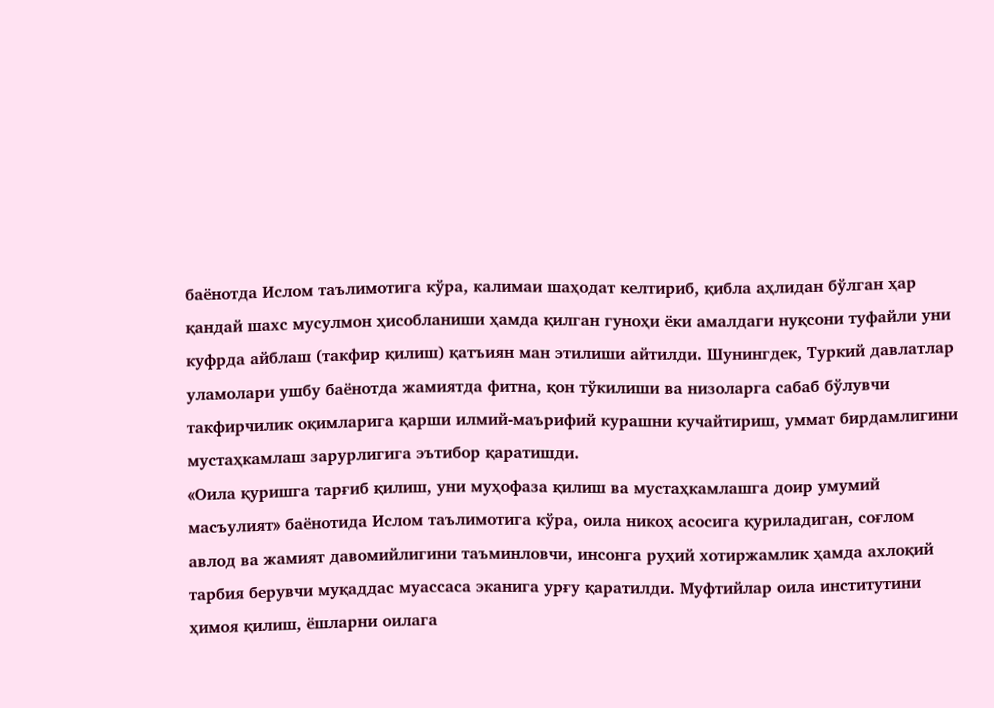баёнотда Ислом таълимотига кўра, калимаи шаҳодат келтириб, қибла аҳлидан бўлган ҳар қандай шахс мусулмон ҳисобланиши ҳамда қилган гуноҳи ёки амалдаги нуқсони туфайли уни куфрда айблаш (такфир қилиш) қатъиян ман этилиши айтилди. Шунингдек, Туркий давлатлар уламолари ушбу баёнотда жамиятда фитна, қон тўкилиши ва низоларга сабаб бўлувчи такфирчилик оқимларига қарши илмий-маърифий курашни кучайтириш, уммат бирдамлигини мустаҳкамлаш зарурлигига эътибор қаратишди.
«Оила қуришга тарғиб қилиш, уни муҳофаза қилиш ва мустаҳкамлашга доир умумий масъулият» баёнотида Ислом таълимотига кўра, оила никоҳ асосига қуриладиган, соғлом авлод ва жамият давомийлигини таъминловчи, инсонга руҳий хотиржамлик ҳамда ахлоқий тарбия берувчи муқаддас муассаса эканига урғу қаратилди. Муфтийлар оила институтини ҳимоя қилиш, ёшларни оилага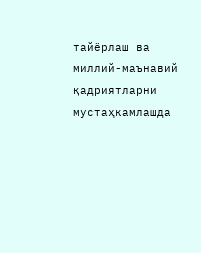тайёрлаш ва миллий-маънавий қадриятларни мустаҳкамлашда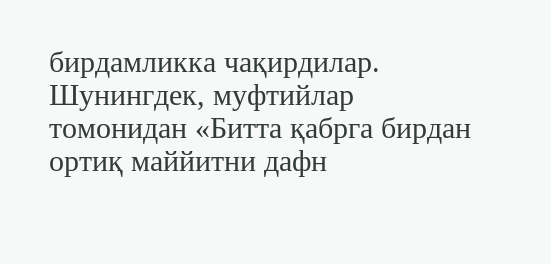бирдамликка чақирдилар.
Шунингдек, муфтийлар томонидан «Битта қабрга бирдан ортиқ маййитни дафн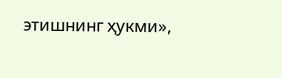этишнинг ҳукми»,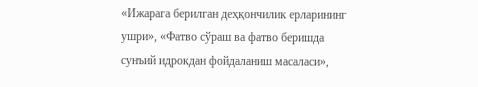«Ижарага берилган деҳқончилик ерларининг ушри», «Фатво сўраш ва фатво беришда сунъий идрокдан фойдаланиш масаласи»,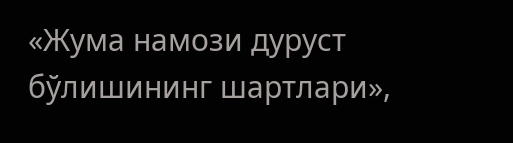«Жума намози дуруст бўлишининг шартлари»,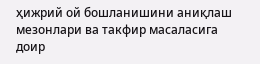ҳижрий ой бошланишини аниқлаш мезонлари ва такфир масаласига доир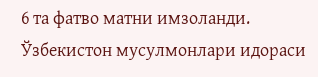6 та фатво матни имзоланди.
Ўзбекистон мусулмонлари идораси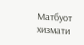Матбуот хизмати